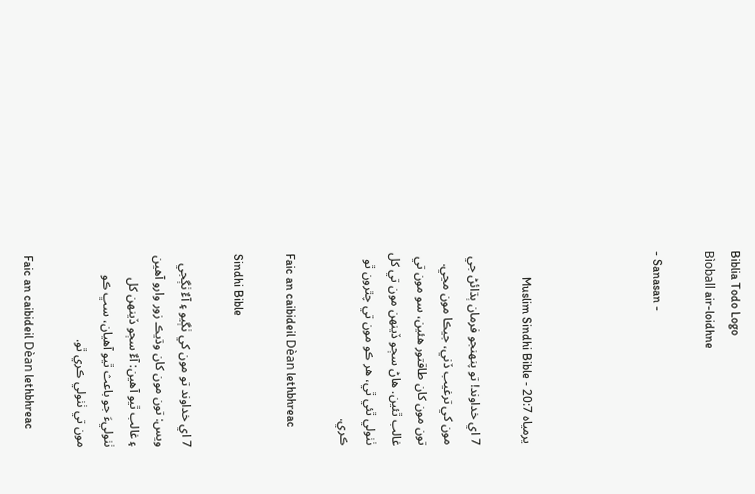Biblia Todo Logo
Bìoball air-loidhne

- Sanasan -




يرمياہ 20:7 - Muslim Sindhi Bible

7 اي خداوند! تو پنهنجو فرمان ٻڌائڻ جي مون کي ترغيب ڏني، جيڪا مون مڃي. تون مون کان طاقتور هئين، سو مون تي غالب ٿئين. هاڻ سڄو ڏينهن مون تي کل ٺٺولي ٿئي ٿي، هر ڪو مون تي چٿرون ٿو ڪري.

Faic an caibideil Dèan lethbhreac

Sindhi Bible

7 اي خداوند تو مون کي ٺڳيو ۽ آءٌ ٺڳجي ويس: تون مون کان وڌيڪ زور وارو آهين ۽ غالب ٿيو آهين: آءٌ سڄو ڏينهن کل ٺٺوليءَ جو باعث ٿيو آهيان، سڀ ڪو مون تي ٺٺولي ڪري ٿو.

Faic an caibideil Dèan lethbhreac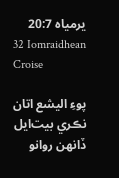يرمياہ 20:7
32 Iomraidhean Croise

پوءِ اليشع اتان نڪري بيت‌ايل ڏانهن روانو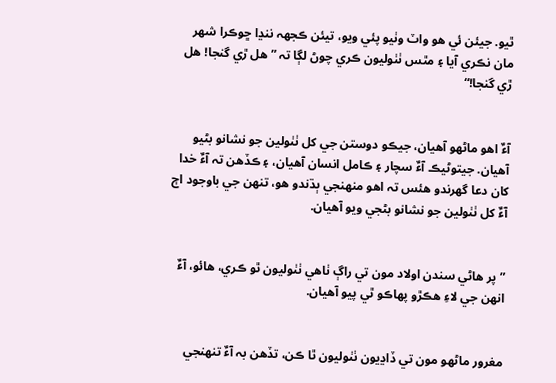ٿيو. جيئن ئي هو واٽ وٺيو پئي ويو، تيئن ڪجھہ ننڍا ڇوڪرا شهر مان نڪري آيا ۽ مٿس ٺٺوليون ڪري چوڻ لڳا تہ ”هل ڙي گنجا! هل ڙي گنجا!“


آءٌ اهو ماڻهو آهيان، جيڪو دوستن جي کل ٺٺولين جو نشانو بڻيو آهيان. جيتوڻيڪ آءٌ سچار ۽ ڪامل انسان آهيان، ۽ ڪڏهن تہ آءٌ خدا کان دعا گھرندو هئس تہ اهو منهنجي ٻڌندو هو، تنهن جي باوجود اڄ آءٌ کل ٺٺولين جو نشانو بڻجي ويو آهيان.


”پر هاڻي سندن اولاد مون تي راڳ ٺاهي ٺٺوليون ٿو ڪري، هائو، آءٌ انهن جي لاءِ هڪڙو پهاڪو ٿي پيو آهيان.


مغرور ماڻهو مون تي ڏاڍيون ٺٺوليون ٿا ڪن، تڏهن بہ آءٌ تنهنجي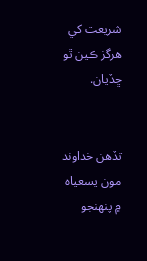شريعت کي هرگز ڪين ٿو ڇڏيان.


تڏهن خداوند مون يسعياہ ۾ پنهنجو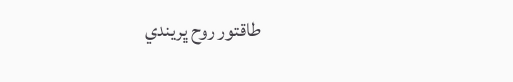طاقتور روح ڀريندي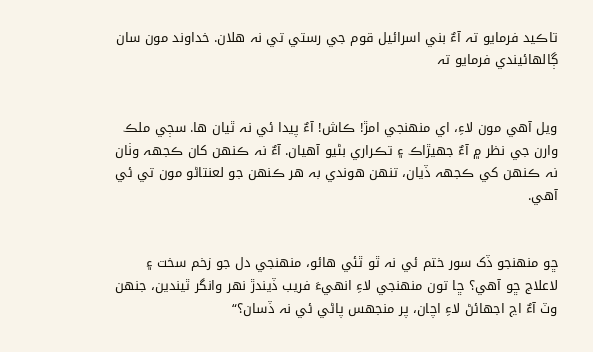تاڪيد فرمايو تہ آءٌ بني اسرائيل قوم جي رستي تي نہ هلان. خداوند مون سان ڳالهائيندي فرمايو تہ


ويل آهي مون لاءِ، اي منهنجي امڙ! ڪاش! آءٌ پيدا ئي نہ ٿيان ها. سڄي ملڪ وارن جي نظر ۾ آءٌ جھيڙاڪ ۽ تڪراري بڻيو آهيان. آءٌ نہ ڪنهن کان ڪجھہ وٺان نہ ڪنهن کي ڪجھہ ڏيان، تنهن هوندي بہ هر ڪنهن جو لعنتاڻو مون تي ئي آهي.


ڇو منهنجو ڏک سور ختم ئي نہ ٿو ٿئي هائو، منهنجي دل جو زخم سخت ۽ لاعلاج ڇو آهي؟ ڇا تون منهنجي لاءِ انهيءَ فريب ڏيندڙ نهر وانگر ٿيندين، جنهن وٽ آءٌ اڃ اجھائڻ لاءِ اچان، پر منجھس پاڻي ئي نہ ڏسان؟“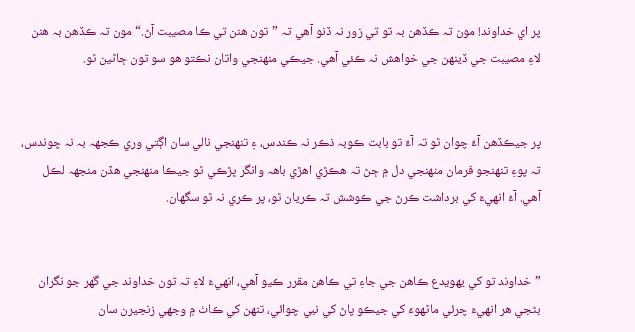پر اي خداوند! مون تہ ڪڏهن بہ تو تي زور نہ ڏنو آهي تہ ”تون هنن تي ڪا مصيبت آڻ.“ مون تہ ڪڏهن بہ هنن لاءِ مصيبت جي ڏينهن جي خواهش نہ ڪئي آهي. جيڪي منهنجي واتان نڪتو هو سو تون ڄاڻين ٿو.


پر جيڪڏهن آءٌ چوان ٿو تہ آءٌ تو بابت ڪوبہ ذڪر نہ ڪندس، ۽ تنهنجي نالي سان اڳتي وري ڪجھہ بہ نہ چوندس، تہ پوءِ تنهنجو فرمان منهنجي دل ۾ ڄڻ تہ هڪڙي اهڙي باهہ وانگر ڀڙڪي ٿو جيڪا منهنجي هڏن منجھہ لڪل آهي. آءٌ انهيءَ کي برداشت ڪرڻ جي ڪوشش تہ ڪريان ٿو، پر ڪري نہ ٿو سگھان.


”خداوند تو کي يهويدع ڪاهن جي جاءِ تي ڪاهن مقرر ڪيو آهي، انهيءَ لاءِ تہ تون خداوند جي گھر جو نگران بڻجي هر انهيءَ چرئي ماڻهوءَ کي جيڪو پاڻ کي نبي چوائي، تنهن کي ڪاٺ ۾ وجھي زنجيرن سان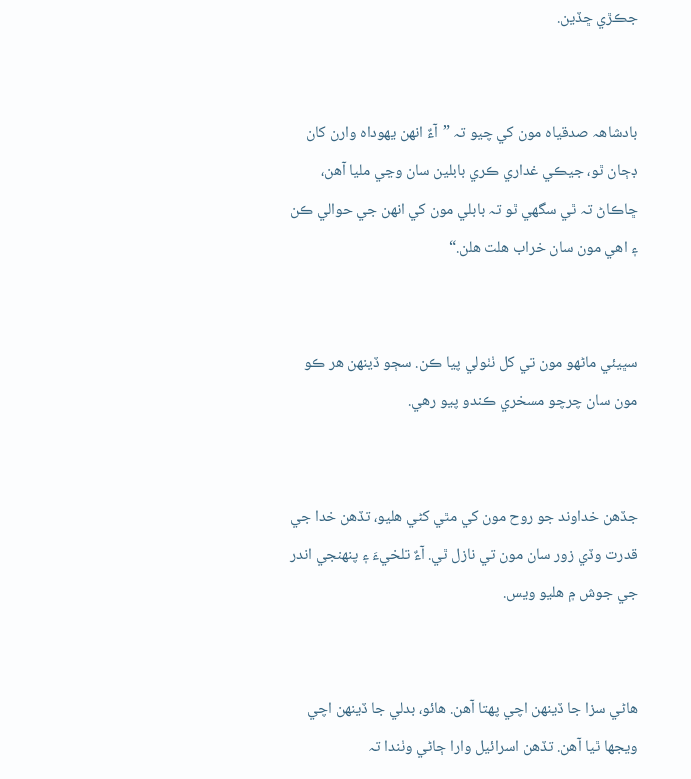جڪڙي ڇڏين.


بادشاهہ صدقياہ مون کي چيو تہ ”آءٌ انهن يهوداہ وارن کان ڊڄان ٿو، جيڪي غداري ڪري بابلين سان وڃي مليا آهن، ڇاڪاڻ تہ ٿي سگھي ٿو تہ بابلي مون کي انهن جي حوالي ڪن ۽ اهي مون سان خراب هلت هلن.“


سڀيئي ماڻهو مون تي کل ٺٺولي پيا ڪن. سڄو ڏينهن هر ڪو مون سان چرچو مسخري ڪندو پيو رهي.


جڏهن خداوند جو روح مون کي مٿي کڻي هليو، تڏهن خدا جي قدرت وڏي زور سان مون تي نازل ٿي. آءٌ تلخيءَ ۽ پنهنجي اندر جي جوش ۾ هليو ويس.


هاڻي سزا جا ڏينهن اچي پهتا آهن. هائو، بدلي جا ڏينهن اچي ويجھا ٿيا آهن. تڏهن اسرائيل وارا ڄاڻي وٺندا تہ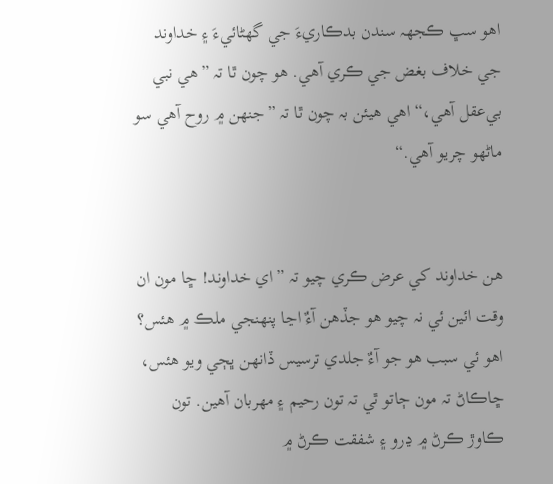اهو سڀ ڪجھہ سندن بدڪاريءَ جي گھڻائيءَ ۽ خداوند جي خلاف بغض جي ڪري آهي. هو چون ٿا تہ ”هي نبي بي‌عقل آهي،“ اهي هيئن بہ چون ٿا تہ ”جنهن ۾ روح آهي سو ماڻهو چريو آهي.“


هن خداوند کي عرض ڪري چيو تہ ”اي خداوند! ڇا مون ان وقت ائين ئي نہ چيو هو جڏهن آءٌ اڃا پنهنجي ملڪ ۾ هئس؟ اهو ئي سبب هو جو آءٌ جلدي ترسيس ڏانهن ڀڄي ويو هئس، ڇاڪاڻ تہ مون ڄاتو ٿي تہ تون رحيم ۽ مهربان آهين. تون ڪاوڙ ڪرڻ ۾ ڍرو ۽ شفقت ڪرڻ ۾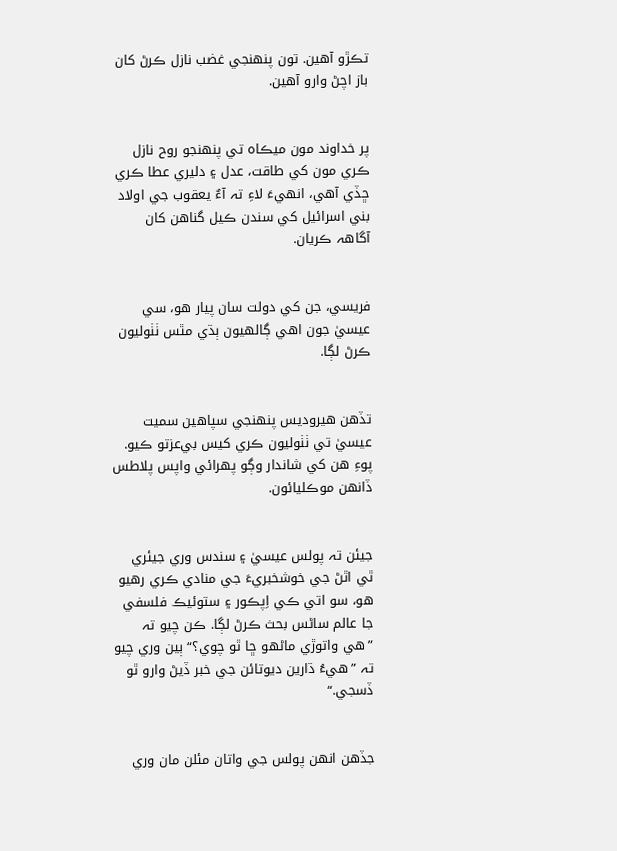تڪڙو آهين. تون پنهنجي غضب نازل ڪرڻ کان باز اچڻ وارو آهين.


پر خداوند مون ميڪاہ تي پنهنجو روح نازل ڪري مون کي طاقت، عدل ۽ دليري عطا ڪري ڇڏي آهي، انهيءَ لاءِ تہ آءٌ يعقوب جي اولاد بني اسرائيل کي سندن ڪيل گناهن کان آگاهہ ڪريان.


فريسي، جن کي دولت سان پيار هو، سي عيسيٰ جون اهي ڳالهيون ٻڌي مٿس ٺٺوليون ڪرڻ لڳا.


تڏهن هيروديس پنهنجي سپاهين سميت عيسيٰ تي ٺٺوليون ڪري کيس بي‌عزتو ڪيو. پوءِ هن کي شاندار وڳو پهرائي واپس پلاطس ڏانهن موڪليائون.


جيئن تہ پولس عيسيٰ ۽ سندس وري جيئري ٿي اٿڻ جي خوشخبريءَ جي منادي ڪري رهيو هو، سو اتي ڪي اِپڪور ۽ ستوئيڪ فلسفي جا عالم ساڻس بحث ڪرڻ لڳا. ڪن چيو تہ ”هي واتوڙي ماڻهو ڇا ٿو چوي؟“ ٻين وري چيو تہ ”هيءُ ڌارين ديوتائن جي خبر ڏيڻ وارو ٿو ڏسجي.“


جڏهن انهن پولس جي واتان مئلن مان وري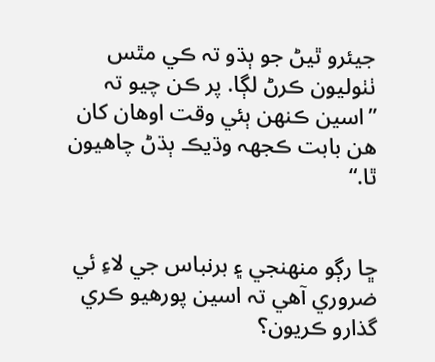جيئرو ٿيڻ جو ٻڌو تہ ڪي مٿس ٺٺوليون ڪرڻ لڳا. پر ڪن چيو تہ ”اسين ڪنهن ٻئي وقت اوهان کان هن بابت ڪجھہ وڌيڪ ٻڌڻ چاهيون ٿا.“


ڇا رڳو منهنجي ۽ برنباس جي لاءِ ئي ضروري آهي تہ اسين پورهيو ڪري گذارو ڪريون؟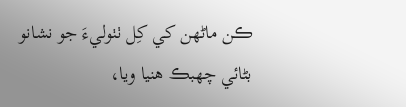ڪن ماڻهن کي کِل ٺٺوليءَ جو نشانو بڻائي چهبڪ هنيا ويا،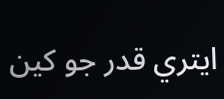ايتري قدر جو کين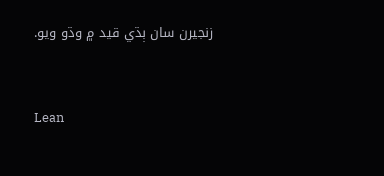زنجيرن سان ٻڌي قيد ۾ وڌو ويو.


Lean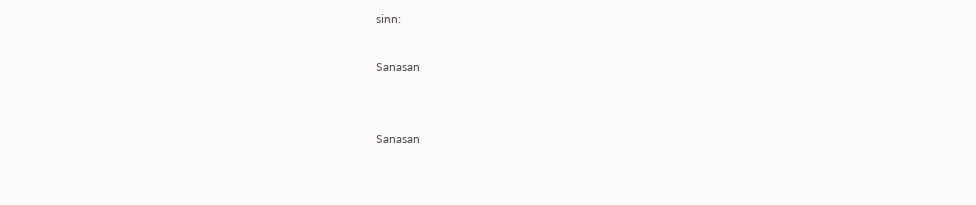sinn:

Sanasan


Sanasan